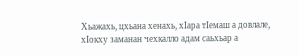Хьажахь, цхьана хенахь, хIара тIемаш а довлале, хIокху заманан чехкалло адам саьхьар а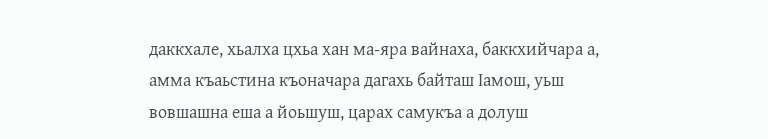даккхале, хьалха цхьа хан ма-яра вайнаха, баккхийчара а, амма къаьстина къоначара дагахь байташ Iамош, уьш вовшашна еша а йоьшуш, царах самукъа а долуш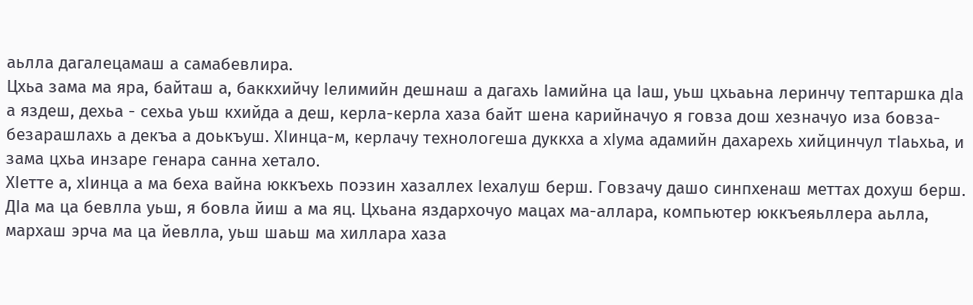аьлла дагалецамаш а самабевлира.
Цхьа зама ма яра, байташ а, баккхийчу Iелимийн дешнаш а дагахь Iамийна ца Iаш, уьш цхьаьна леринчу тептаршка дIа а яздеш, дехьа - сехьа уьш кхийда а деш, керла-керла хаза байт шена карийначуо я говза дош хезначуо иза бовза-безарашлахь а декъа а доькъуш. ХIинца-м, керлачу технологеша дуккха а хIума адамийн дахарехь хийцинчул тIаьхьа, и зама цхьа инзаре генара санна хетало.
ХIетте а, хIинца а ма беха вайна юккъехь поэзин хазаллех Iехалуш берш. Говзачу дашо синпхенаш меттах дохуш берш. ДIа ма ца бевлла уьш, я бовла йиш а ма яц. Цхьана яздархочуо мацах ма-аллара, компьютер юккъеяьллера аьлла, мархаш эрча ма ца йевлла, уьш шаьш ма хиллара хаза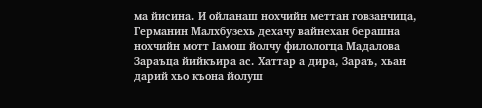ма йисина. И ойланаш нохчийн меттан говзанчица, Германин Малхбузехь дехачу вайнехан берашна нохчийн мотт Iамош йолчу филологца Мадалова Зараъца йийкъира ас. Хаттар а дира, Зараъ, хьан дарий хьо къона йолуш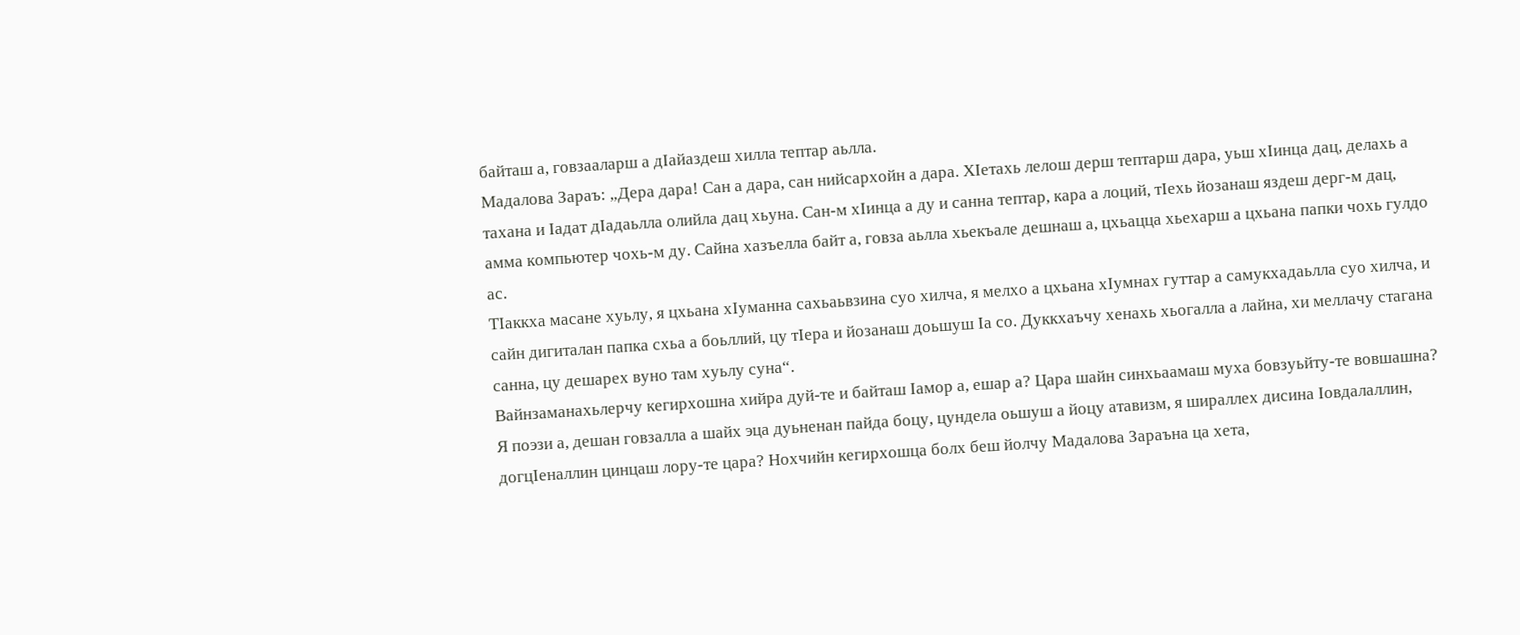байташ а, говзааларш а дIайаздеш хилла тептар аьлла.
Мадалова Зараъ: „Дера дара! Сан а дара, сан нийсархойн а дара. ХIетахь лелош дерш тептарш дара, уьш хIинца дац, делахь а тахана и Iадат дIадаьлла олийла дац хьуна. Сан-м хIинца а ду и санна тептар, кара а лоций, тIехь йозанаш яздеш дерг-м дац, амма компьютер чохь-м ду. Сайна хазъелла байт а, говза аьлла хьекъале дешнаш а, цхьацца хьехарш а цхьана папки чохь гулдо ас.
ТIаккха масане хуьлу, я цхьана хIуманна сахьаьвзина суо хилча, я мелхо а цхьана хIумнах гуттар а самукхадаьлла суо хилча, и сайн дигиталан папка схьа а боьллий, цу тIера и йозанаш доьшуш Iа со. Дуккхаъчу хенахь хьогалла а лайна, хи меллачу стагана санна, цу дешарех вуно там хуьлу суна“.
Вайнзаманахьлерчу кегирхошна хийра дуй-те и байташ Iамор а, ешар а? Цара шайн синхьаамаш муха бовзуьйту-те вовшашна? Я поэзи а, дешан говзалла а шайх эца дуьненан пайда боцу, цундела оьшуш а йоцу атавизм, я шираллех дисина Iовдалаллин, догцIеналлин цинцаш лору-те цара? Нохчийн кегирхошца болх беш йолчу Мадалова Зараъна ца хета,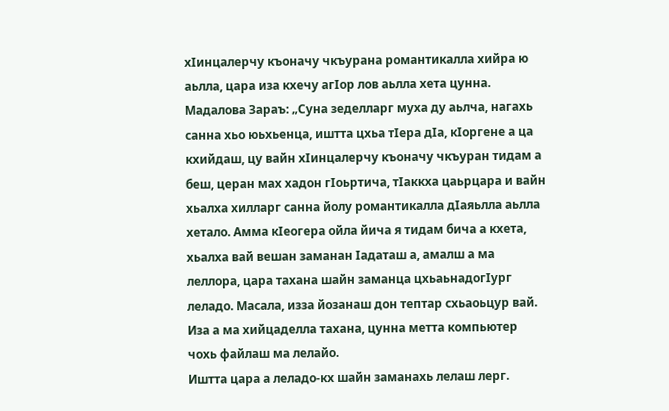хIинцалерчу къоначу чкъурана романтикалла хийра ю аьлла, цара иза кхечу агIор лов аьлла хета цунна.
Мадалова Зараъ: „Суна зеделларг муха ду аьлча, нагахь санна хьо юьхьенца, иштта цхьа тIера дIа, кIоргене а ца кхийдаш, цу вайн хIинцалерчу къоначу чкъуран тидам а беш, церан мах хадон гIоьртича, тIаккха цаьрцара и вайн хьалха хилларг санна йолу романтикалла дIаяьлла аьлла хетало. Амма кIеогера ойла йича я тидам бича а кхета, хьалха вай вешан заманан Iадаташ а, амалш а ма леллора, цара тахана шайн заманца цхьаьнадогIург леладо. Масала, изза йозанаш дон тептар схьаоьцур вай. Иза а ма хийцаделла тахана, цунна метта компьютер чохь файлаш ма лелайо.
Иштта цара а леладо-кх шайн заманахь лелаш лерг.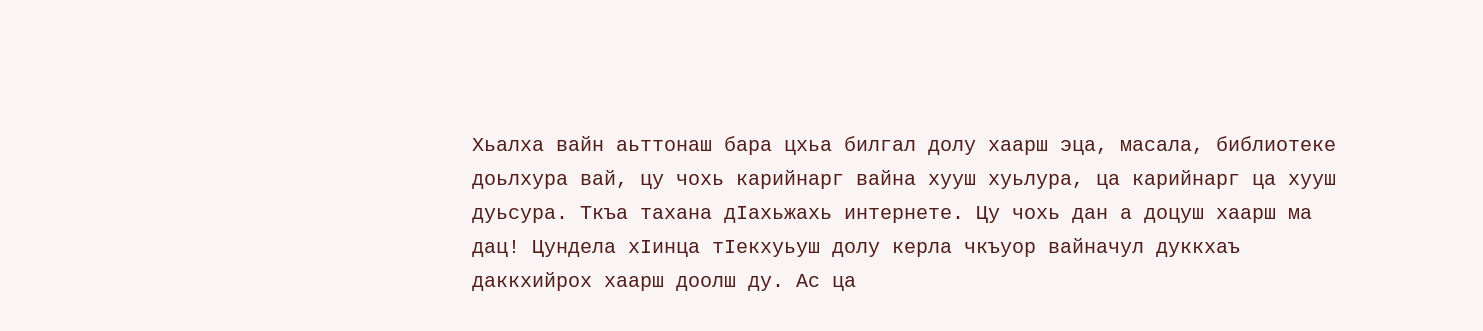Хьалха вайн аьттонаш бара цхьа билгал долу хаарш эца, масала, библиотеке доьлхура вай, цу чохь карийнарг вайна хууш хуьлура, ца карийнарг ца хууш дуьсура. Ткъа тахана дIахьжахь интернете. Цу чохь дан а доцуш хаарш ма дац! Цундела хIинца тIекхуьуш долу керла чкъуор вайначул дуккхаъ даккхийрох хаарш доолш ду. Ас ца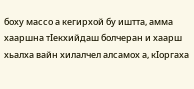боху массо а кегирхой бу иштта, амма хааршна тIекхийдаш болчеран и хаарш хьалха вайн хилалчел алсамох а, кIоргаха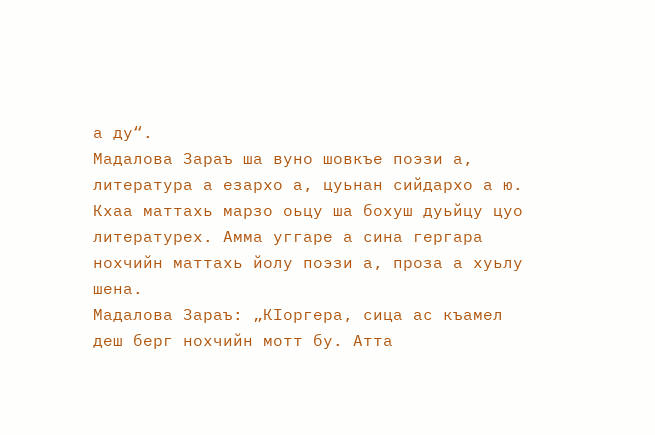а ду“.
Мадалова Зараъ ша вуно шовкъе поэзи а, литература а езархо а, цуьнан сийдархо а ю. Кхаа маттахь марзо оьцу ша бохуш дуьйцу цуо литературех. Амма уггаре а сина гергара нохчийн маттахь йолу поэзи а, проза а хуьлу шена.
Мадалова Зараъ: „КIоргера, сица ас къамел деш берг нохчийн мотт бу. Атта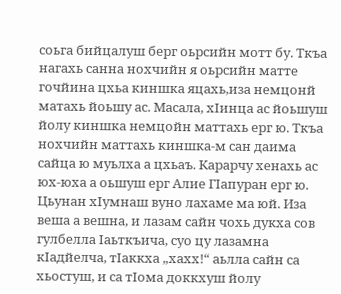соьга бийцалуш берг оьрсийн мотт бу. Ткъа нагахь санна нохчийн я оьрсийн матте гочйина цхьа киншка яцахь,иза немцонй матахь йоьшу ас. Масала, хIинца ас йоьшуш йолу киншка немцойн маттахь ерг ю. Ткъа нохчийн маттахь киншка-м сан даима сайца ю муьлха а цхьаъ. Карарчу хенахь ас юх-юха а оьшуш ерг Алие ГIапуран ерг ю. Цьунан хIумнаш вуно лахаме ма юй. Иза веша а вешна, и лазам сайн чохь дукха сов гулбелла Iаьткъича, суо цу лазамна кIадйелча, тIаккха „хахх!“ аьлла сайн са хьостуш, и са тIома доккхуш йолу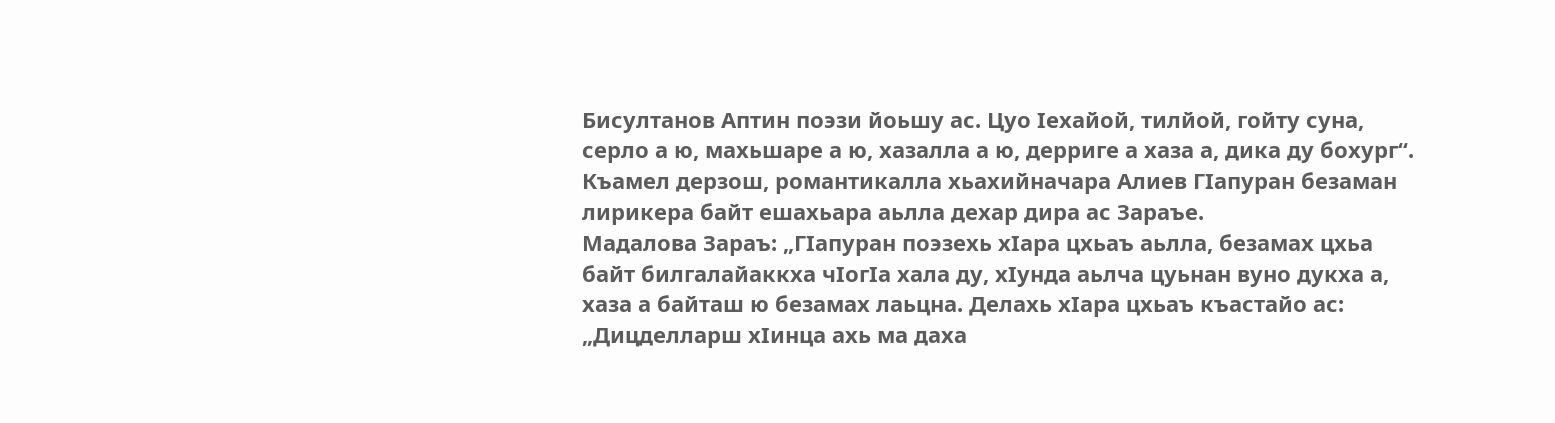Бисултанов Аптин поэзи йоьшу ас. Цуо Iехайой, тилйой, гойту суна, серло а ю, махьшаре а ю, хазалла а ю, дерриге а хаза а, дика ду бохург“.
Къамел дерзош, романтикалла хьахийначара Алиев ГIапуран безаман лирикера байт ешахьара аьлла дехар дира ас Зараъе.
Мадалова Зараъ: „ГIапуран поэзехь хIара цхьаъ аьлла, безамах цхьа байт билгалайаккха чIогIа хала ду, хIунда аьлча цуьнан вуно дукха а, хаза а байташ ю безамах лаьцна. Делахь хIара цхьаъ къастайо ас:
„Дицделларш хIинца ахь ма даха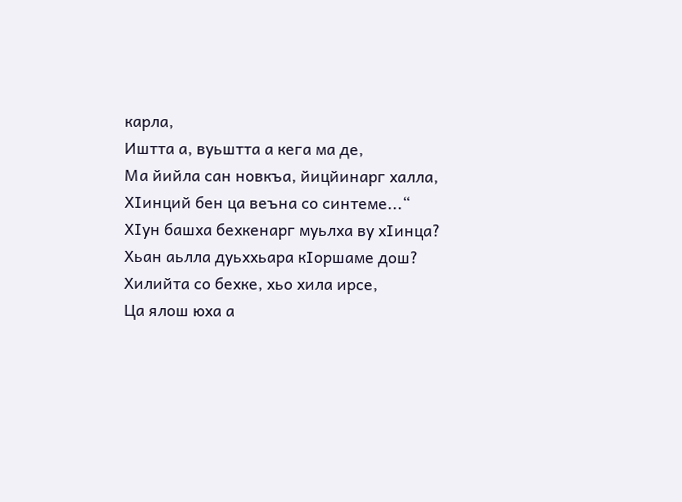карла,
Иштта а, вуьштта а кега ма де,
Ма йийла сан новкъа, йицйинарг халла,
ХIинций бен ца веъна со синтеме...“
ХIун башха бехкенарг муьлха ву хIинца?
Хьан аьлла дуьххьара кIоршаме дош?
Хилийта со бехке, хьо хила ирсе,
Ца ялош юха а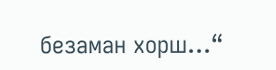безаман хорш...“